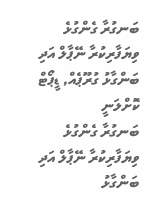ބަނގުރާ ގެންގުޅެ ވިޔަފާރިކުރާ ނޭޕާލް އަދި ބަންގާޅު ގުރޫޕެއް, ޑީޕޯޓް ކޮށްލަނީ
ބަނގުރާ ގެންގުޅެ ވިޔަފާރިކުރާ ނޭޕާލް އަދި ބަންގާޅު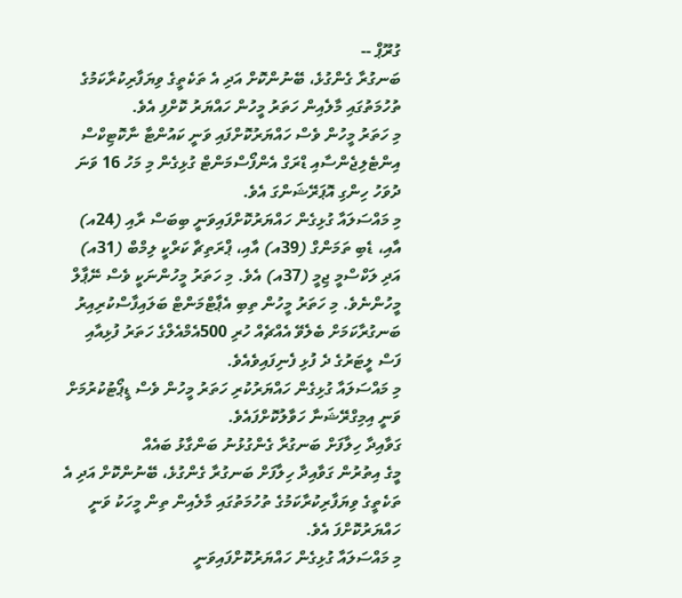ގުރޫޕް --
ބަނގުރާ ގެންގުޅެ، ބޭނުންކޮށް އަދި އެ ތަކެތީގެ ވިޔަފާރިކުރާކަމުގެ ތުހުމަތުގައި މާލެއިން ހަތަރު މީހުން ހައްޔަރު ކޮށްފި އެވެ.
މި ހަތަރު މީހުން ވެސް ހައްޔަރުކޮށްފައި ވަނީ ކައުންޓާ ނާކޮޓިކްސް އިންޓެލިޖެންސާއި ޑްރަގް އެންފޯސްމަންޓް ގުޅިގެން މި މަހު 16 ވަނަ ދުވަހު ހިންގި އޮޕަރޭޝަންގަ އެވެ.
މި މައްސަލައާ ގުޅިގެން ހައްޔަރުކޮށްފައިވަނީ ބިބަސް ރާއި (24އ) އާއި، ޑެބި ތަމަންގް (39އ) އާއި، ޕްރަތިޗާ ކަރްކީ ލިމްބް (31އ) އަދި ލަކްސްމީ ޖިމީ (37އ) އެވެ. މި ހަތަރު މީހުންނަކީ ވެސް ނޭޕާލް މީހުންނެވެ. މި ހަތަރު މީހުން ތިބި އެޕާޓްމަންޓް ބަލައިފާސްކުރިއިރު ބަނގުރާކަމަށް ބެލެވޭ އެއްޗެއް ހުރި 500އެމްއެލްގެ ހަތަރު ފުޅިއާއި ފަސް ލީޓަރުގެ ދެ ފުޅި ފެނިފައިވެއެވެ.
މި މައްސަލައާ ގުޅިގެން ހައްޔަރުކުރި ހަތަރު މީހުން ވެސް ޑީޕޯޓުކުރުމަށް ވަނީ އިމިގްރޭޝަނާ ހަވާލުކޮށްފައެވެ.
ގަވާއިދާ ހިލާފަށް ބަނގުރާ ގެންގުޅުނު ބަންގާޅު ބައެއް
މީގެ އިތުރުން ގަވާއިދާ ހިލާފަށް ބަނގުރާ ގެންގުޅެ، ބޭނުންކޮށް އަދި އެ ތަކެތީގެ ވިޔަފާރިކުރާކަމުގެ ތުހުމަތުގައި މާލެއިން ތިން މީހަކު ވަނީ ހައްޔަރުކޮށްފަ އެވެ.
މި މައްސަލައާ ގުޅިގެން ހައްޔަރުކޮށްފައިވަނީ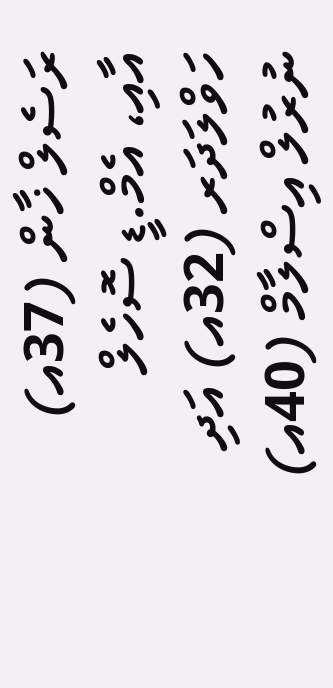ރަސެލް ޚާން (37އ) އާއި، އެމް.ޑީ ސޮހެލް ހަވްލަދަރ (32އ) އަދި ނުރުލް އިސްލާމް (40އ)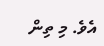އެވެ. މި ތިން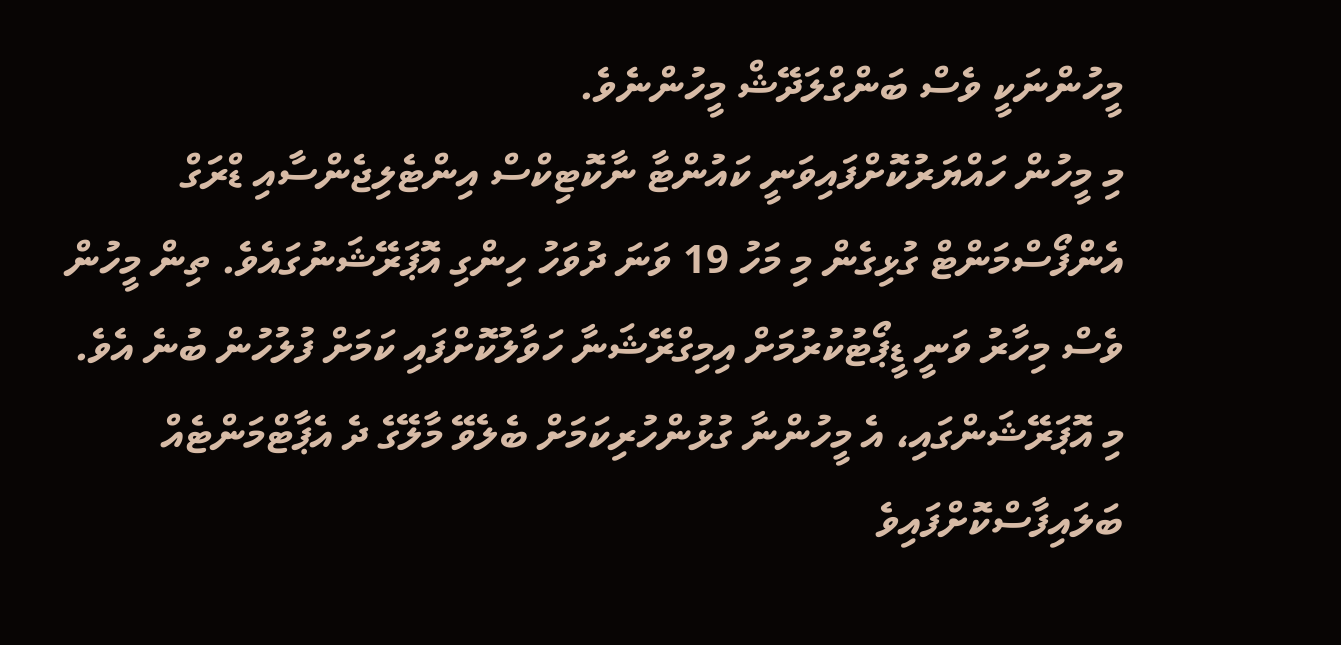މީހުންނަކީ ވެސް ބަންގްލަދޭޝް މީހުންނެވެ.
މި މީހުން ހައްޔަރުކޮށްފައިވަނީ ކައުންޓާ ނާކޮޓިކްސް އިންޓެލިޖެންސާއި ޑްރަގް އެންފޯސްމަންޓް ގުޅިގެން މި މަހު 19 ވަނަ ދުވަހު ހިންގި އޮޕަރޭޝަނުގައެވެ. ތިން މީހުން ވެސް މިހާރު ވަނީ ޑީޕޯޓުކުރުމަށް އިމިގްރޭޝަނާ ހަވާލުކޮށްފައި ކަމަށް ފުލުހުން ބުނެ އެވެ.
މި އޮޕަރޭޝަންގައި، އެ މީހުންނާ ގުޅުންހުރިކަމަށް ބެލެވޭ މާލޭގެ ދެ އެޕާޓްމަންޓެއް ބަލައިފާސްކޮށްފައިވެ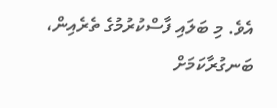އެވެ. މި ބަލައި ފާސްކުރުމުގެ ތެރެއިން، ބަނގުރާކަމަށް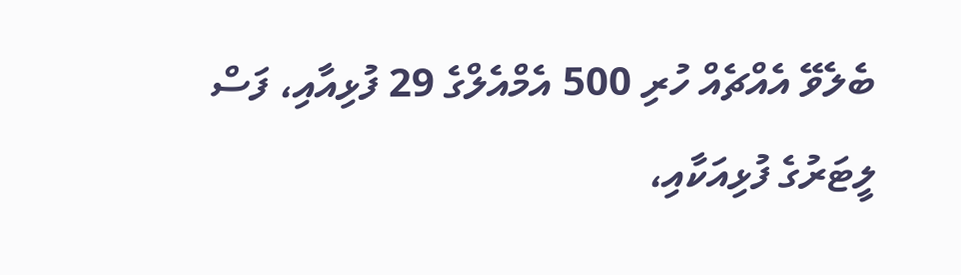ބެލެވޭ އެއްޗެއް ހުރި 500 އެމްއެލްގެ 29 ފުޅިއާއި، ފަސް ލީޓަރުގެ ފުޅިއަކާއި،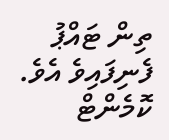ތިން ޓައްޕު ފެނިފައިވެ އެވެ.
ކޮމެންޓް